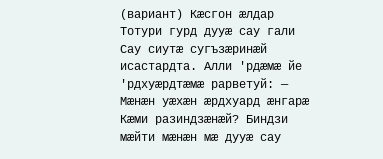(вариант) Кæсгон æлдар Тотури гурд дууæ сау гали Сау сиутæ сугъзæринæй исастардта. Алли 'рдæмæ йе 'рдхуæрдтæмæ рарветуй: — Мæнæн уæхæн æрдхуард æнгарæ Кæми разиндзæнæй? Биндзи мæйти мæнæн мæ дууæ сау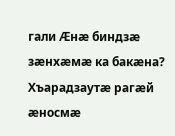гали Æнæ биндзæ зæнхæмæ ка бакæна? Хъарадзаутæ рагæй æносмæ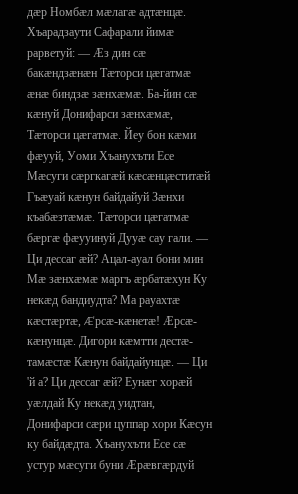дæр Номбæл мæлагæ адтæнцæ. Хъарадзаути Сафарали йимæ рарветуй: — Æз дин сæ бакæндзæнæн Тæторси цæгатмæ æнæ биндзæ зæнхæмæ. Ба-йин сæ кæнуй Донифарси зæнхæмæ, Тæторси цæгатмæ. Йеу бон кæми фæууй, Уоми Хъанухъти Есе Мæсуги сæргкагæй кæсæнцæститæй Гъæуай кæнун байдайуй Зæнхи къабæзтæмæ. Тæторси цæгатмæ бæргæ фæууинуй Дууæ сау гали. — Ци дессаг æй? Ацал-ауал бони мин Мæ зæнхæмæ маргъ æрбатæхун Ку некæд бандиудта? Ма рауахтæ кæстæртæ, Æ'рсæ-кæнетæ! Æрсæ-кæнунцæ. Дигори кæмтти дестæ-тамæстæ Кæнун байдайунцæ. — Ци 'й а? Ци дессаг æй? Еунæг хорæй уæлдай Ку некæд уидтан, Донифарси сæри цуппар хори Кæсун ку байдæдта. Хъанухъти Есе сæ устур мæсуги буни Æрæвгæрдуй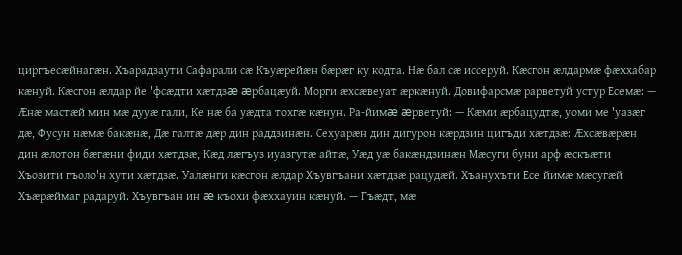циргъесæйнагæн. Хъарадзаути Сафарали сæ Къуæрейæн бæрæг ку кодта. Нæ бал сæ иссеруй. Кæсгон æлдармæ фæххабар кæнуй. Кæсгон æлдар йе 'фсæдти хæтдзæ æрбацæуй. Морги æхсæвеуат æркæнуй. Довифарсмæ рарветуй устур Есемæ: — Æнæ мастæй мин мæ дууæ гали, Ке нæ ба уæдта тохгæ кæнун. Ра-йимæ æрветуй: — Кæми æрбацудтæ, уоми ме 'уазæг дæ, Фусун нæмæ бакæнæ, Дæ галтæ дæр дин раддзинæн. Сехуарæн дин дигурон кæрдзин цигъди хæтдзæ: Æхсæвæрæн дин æлотон бæгæни фиди хæтдзæ, Кæд лæгъуз иуазгутæ айтæ, Уæд уæ бакæндзинæн Мæсуги буни арф æскъæти Хъозити гъоло'н хути хæтдзæ. Уалæнги кæсгон æлдар Хъувгъани хæтдзæ рацудæй. Хъанухъти Есе йимæ мæсугæй Хъæрæймаг радаруй. Хъувгъан ин æ къохи фæххауин кæнуй. — Гъæдт, мæ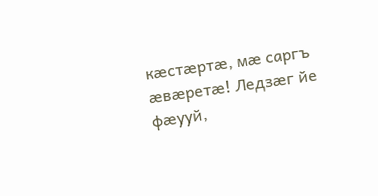кæстæртæ, мæ саргъ æвæретæ! Ледзæг йе фæууй,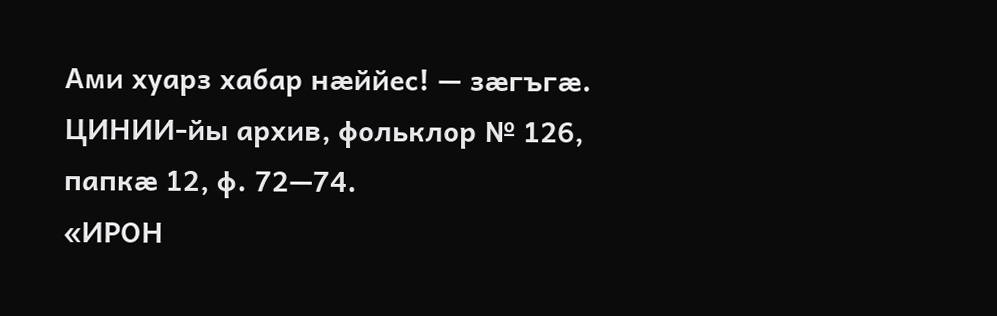Ами хуарз хабар нæййес! — зæгъгæ.
ЦИНИИ-йы архив, фольклор № 126, папкæ 12, ф. 72—74.
«ИРОН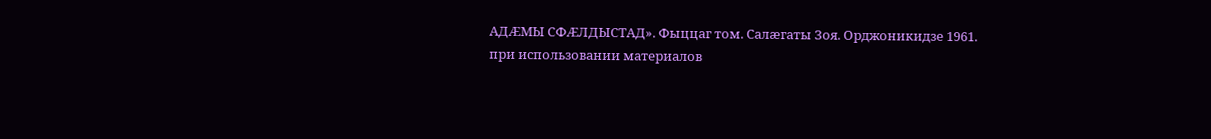АДÆМЫ СФÆЛДЫСТАД». Фыццаг том. Салæгаты Зоя. Орджоникидзе 1961.
при использовании материалов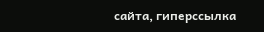сайта, гиперссылка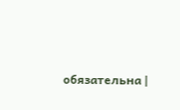обязательна |